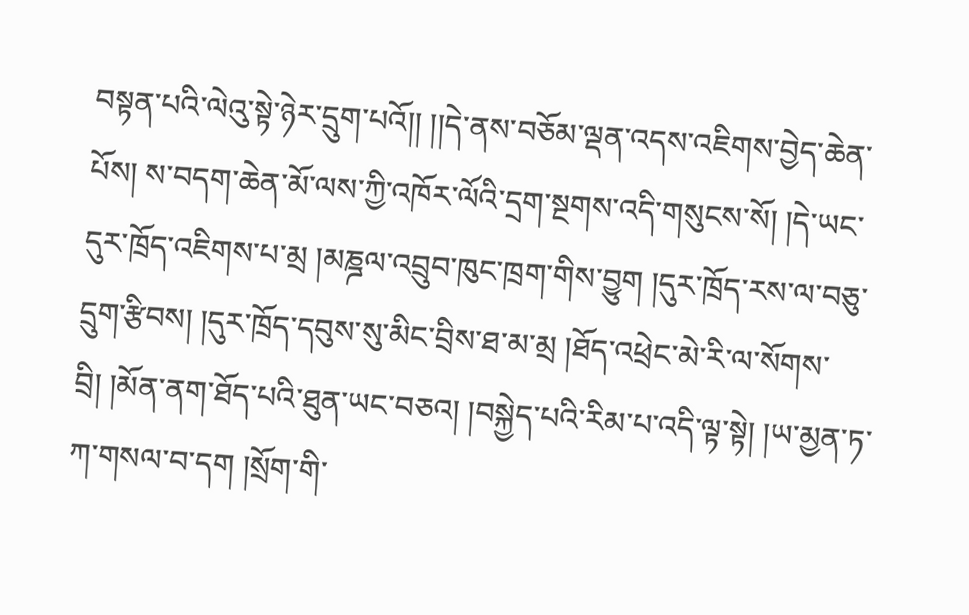བསྟན་པའི་ལེའུ་སྟེ་ཉེར་དྲུག་པའོ།། །།དེ་ནས་བཅོམ་ལྡན་འདས་འཇིགས་བྱེད་ཆེན་པོས། ས་བདག་ཆེན་མོ་ལས་ཀྱི་འཁོར་ལོའི་དྲག་སྔགས་འདི་གསུངས་སོ། །དེ་ཡང་དུར་ཁྲོད་འཇིགས་པ་མྲ །མཎྜལ་འབྲུབ་ཁུང་ཁྲག་གིས་བྱུག །དུར་ཁྲོད་རས་ལ་བཅུ་དྲུག་རྩིབས། །དུར་ཁྲོད་དབུས་སུ་མིང་བྲིས་ཐ་མ་མྲ །ཐོད་འཕྲེང་མེ་རི་ལ་སོགས་བྲི། །མོན་ནག་ཐོད་པའི་ཐུན་ཡང་བཅའ། །བསྐྱེད་པའི་རིམ་པ་འདི་ལྟ་སྟེ། །ཡ་མྱན་ཏ་ཀ་གསལ་བ་དག །སྲོག་གི་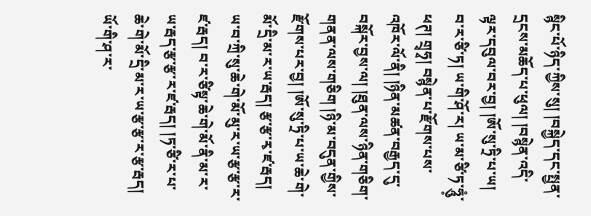སྙིང་པོ་ཉིད་ཀྱིས་སུ། །བསྐྱེད་དང་སྤྱན་དྲངས་མཆོད་པ་ཕུལ། །བསྙེན་འདི་ལྟར་དབུལ་བར་བྱ། །ཨོ་སུ་ཏྲི་པ་ཡ། བ་ར་ཙི་ཏ། ཡ་གི་ཤོ་ར། ཡ་མ་ཙི་ཏ་ཧཱུཾ༷་ཕཊ། གྲྭཧྭ། བསྙེན་པ་རྫོགས་པས་འཁོར་ལོ་ནི། །ཉིན་མཚན་བརྒྱད་དུ་བསྐོར་བྱས་ལ། །ཐུན་ལས་ཉིན་གཅིག་གནན་ལས་གཅིག །ཉི་མ་བདུན་གྱིས་རྫོགས་པར་བྱ། །ཨོ་སུ་ཏྲི་པ་ཡ་ཆེ་གེ་མོ་དྲི་མ་ར་ཡ་རྦད། རྩ་རྩ་རྭ་ཛ་རྦད། ཡ་བ་ཀྲི་སུ་ཆེ་གེ་མོ་མུ་ར་ཡ་རྩ་རྩ་ར་ཛ་རྦད། བ་ར་ཙིསྟ་ཆེ་གེ་མོ་ནི་མ་ར་ཡ་རྦད་རྩ་རྩ་ར་ཛ་རྦད། །ཏ་ཙི་ར་པ་ཆེ་གེ་མོ་དྲི་མ་ར་ཡ་རྩ་རྩ་ར་རྩ་རྦད། ཡོ་གི་ཤ་ར་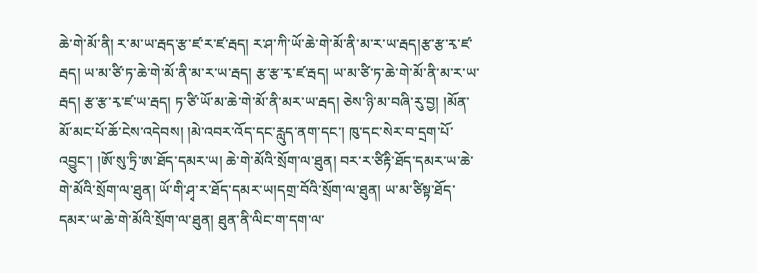ཆེ་གེ་མོ་ནི། ར་མ་ཡ་རྦད་རྩ་ཛ་ར་ཛ་རྦད། ར་ཤ་ཀི་ཡོ་ཆེ་གེ་མོ་ནི་མ་ར་ཡ་རྦད།རྩ་རྩ་རྭ་ཛ་རྦད། ཡ་མ་ཙི་ཏ་ཆེ་གེ་མོ་ནི་མ་ར་ཡ་རྦད། རྩ་རྩ་རྭ་ཛ་རྦད། ཡ་མ་ཙི་ཏ་ཆེ་གེ་མོ་ནི་མ་ར་ཡ་རྦད། རྩ་རྩ་རྭ་ཛ་ཡ་རྦད། ཏ་ཙི་ཡོ་མ་ཆེ་གེ་མོ་ནི་མར་ཡ་རྦད། ཅེས་ཉི་མ་བཞི་རུ་བྱ། །མོན་མོ་མང་པོ་ཆོ་ངེས་འདེབས། །མེ་འབར་འོད་དང་རླུད་ནག་དང་། ཁུ་དང་སེར་བ་དྲག་པོ་འབྱུང་། །ཨོ་སུ་ཏྲི་ཨ་ཐོད་དམར་ཡ། ཆེ་གེ་མོའི་སྲོག་ལ་ཐུན། བར་ར་ཙིརྟི་ཐོད་དམར་ཡ་ཆེ་གེ་མོའི་སྲོག་ལ་ཐུན། ཡོ་གི་ཤྭ་ར་ཐོད་དམར་ཡ།དགྲ་བོའི་སྲོག་ལ་ཐུན། ཡ་མ་ཙིསྟ་ཐོད་དམར་ཡ་ཆེ་གེ་མོའི་སྲོག་ལ་ཐུན། ཐུན་ནི་ལིང་ག་དག་ལ་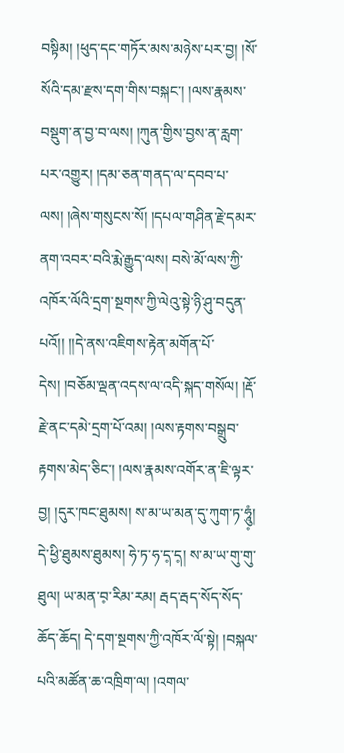བསྟིམ། །ཕུད་དང་གཏོར་མས་མཉེས་པར་བྱ། །སོ་སོའི་དམ་རྫས་དག་གིས་བསྐང་། །ལས་རྣམས་བསྡུག་ན་བྱ་བ་ལས། །ཀུན་གྱིས་བྱས་ན་རླག་པར་འགྱུར། །དམ་ཅན་གནད་ལ་དབབ་པ་ལས། །ཞེས་གསུངས་སོ། །དཔལ་གཤིན་རྗེ་དམར་ནག་འབར་བའི་རྨེ་རྒྱུད་ལས། བསེ་མོ་ལས་ཀྱི་འཁོར་ལོའི་དྲག་སྔགས་ཀྱི་ལེའུ་སྟེ་ཉི་ཤུ་བདུན་པའོ།། །།དེ་ནས་འཇིགས་རྟེན་མགོན་པོ་དེས། །བཅོམ་ལྡན་འདས་ལ་འདི་སྐད་གསོལ། །རྡོ་རྗེ་ནང་དམེ་དྲག་པོ་འམ། །ལས་རྟགས་བསྒྲུབ་རྟགས་མེད་ཅིང་། །ལས་རྣམས་འགོར་ན་ཇི་ལྟར་བྱ། །དུར་ཁང་ཐུམས། ས་མ་ཡ་མན་དུ་ཀུག་ཏ་ཧཱུཾ༷། དེ་ཕྱི་ཐུམས་ཐུམས། ཧེ་ཏ་ཧ་ད༷་ད༷། ས་མ་ཡ་གུ་གུ་ཐུལ། ཡ་མན་བ༷་རིམ་རམ། རྦད་རྦད་སོད་སོད་ཆོད་ཆོད། དེ་དག་སྔགས་ཀྱི་འཁོར་ལོ་སྟེ། །བསྐལ་པའི་མཚོན་ཆ་འཁྲིག་ལ། །འགལ་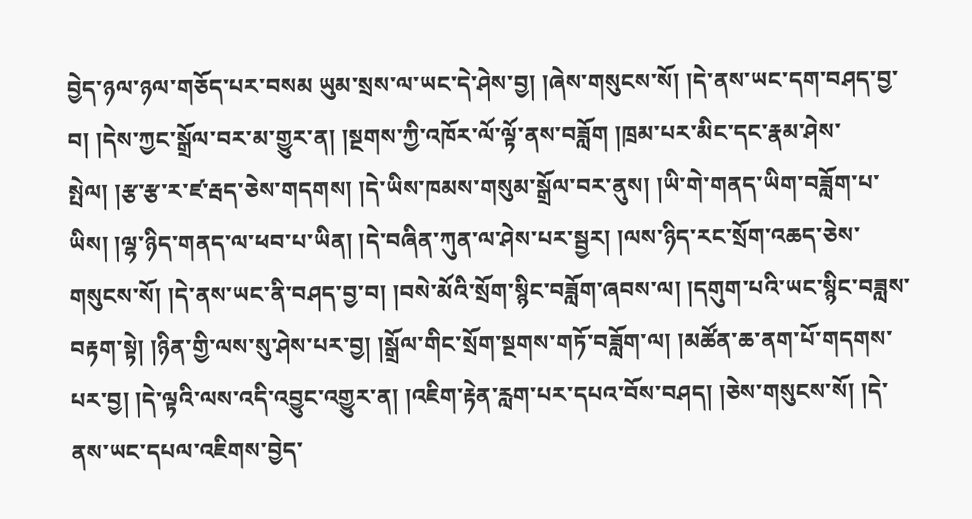བྱེད་ཉལ་ཉལ་གཅོད་པར་བསམ ཡུམ་སྲས་ལ་ཡང་དེ་ཤེས་བྱ། །ཞེས་གསུངས་སོ། །དེ་ནས་ཡང་དག་བཤད་བྱ་བ། །དེས་ཀྱང་སྒྲོལ་བར་མ་གྱུར་ན། །སྔགས་ཀྱི་འཁོར་ལོ་ལྟོ་ནས་བཟློག །ཁྲམ་པར་མིང་དང་རྣམ་ཤེས་སྤེལ། །རྩ་རྩ་ར་ཛ་རྦད་ཅེས་གདགས། །དེ་ཡིས་ཁམས་གསུམ་སྒྲོལ་བར་ནུས། །ཡི་གེ་གནད་ཡིག་བཟློག་པ་ཡིས། །ལྷ་ཉིད་གནད་ལ་ཕབ་པ་ཡིན། །དེ་བཞིན་ཀུན་ལ་ཤེས་པར་སྦྱར། །ལས་ཉིད་རང་སྲོག་འཆད་ཅེས་གསུངས་སོ། །དེ་ནས་ཡང་ནི་བཤད་བྱ་བ། །བསེ་མོའི་སྲོག་སྙིང་བཟློག་ཞབས་ལ། །དགུག་པའི་ཡང་སྙིང་བཟླས་བརྟག་སྟེ། །ཉིན་གྱི་ལས་སུ་ཤེས་པར་བྱ། །སྒྲོལ་གིང་སྲོག་སྔགས་གཏོ་བཟློག་ལ། །མཚོན་ཆ་ནག་པོ་གདགས་པར་བྱ། །དེ་ལྟའི་ལས་འདི་འབྱུང་འགྱུར་ན། །འཇིག་རྟེན་རླག་པར་དཔའ་བོས་བཤད། །ཅེས་གསུངས་སོ། །དེ་ནས་ཡང་དཔལ་འཇིགས་བྱེད་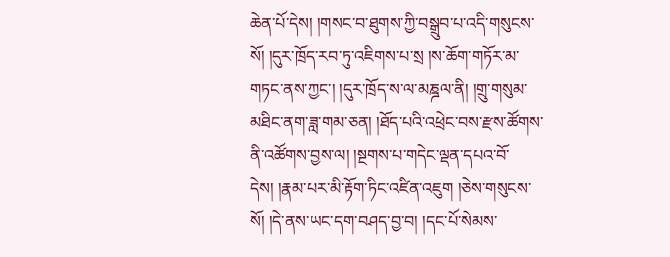ཆེན་པོ་དེས། །གསང་བ་ཐུགས་ཀྱི་བསྒྲུབ་པ་འདི་གསུངས་སོ། །དུར་ཁྲོད་རབ་ཏུ་འཇིགས་པ་སྲ །ས་ཆོག་གཏོར་མ་གཏང་ནས་ཀྱང་། །དུར་ཁྲོད་ས་ལ་མཎྜལ་ནི། །གྲུ་གསུམ་མཐིང་ནག་ཟླ་གམ་ཅན། །ཐོད་པའི་འཕྲེང་བས་རྫས་ཚོགས་ནི་འཚོགས་བྱས་ལ། །སྔགས་པ་གདེང་ལྡན་དཔའ་བོ་དེས། །རྣམ་པར་མི་རྟོག་ཏིང་འཛིན་འཇུག །ཅེས་གསུངས་སོ། །དེ་ནས་ཡང་དག་བཤད་བྱ་བ། །དང་པོ་སེམས་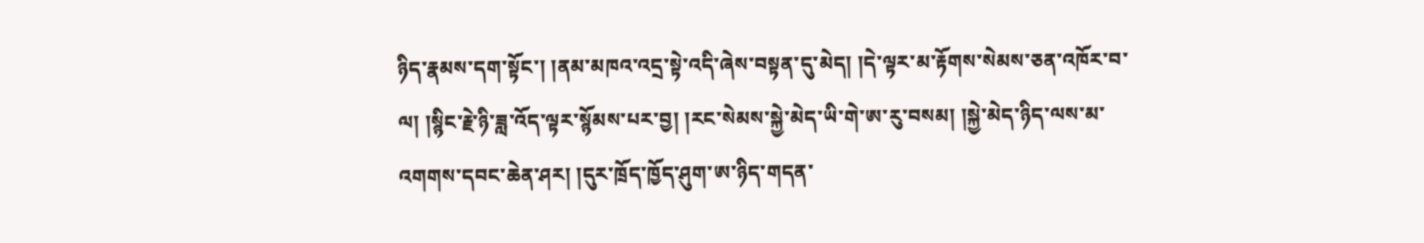ཉིད་རྣམས་དག་སྟོང་། །ནམ་མཁའ་འདྲ་སྟེ་འདི་ཞེས་བསྟན་དུ་མེད། །དེ་ལྟར་མ་རྟོགས་སེམས་ཅན་འཁོར་བ་ལ། །སྙིང་རྗེ་ཉི་ཟླ་འོད་ལྟར་སྙོམས་པར་བྱ། །རང་སེམས་སྐྱེ་མེད་ཡི་གེ་ཨ་རུ་བསམ། །སྐྱེ་མེད་ཉིད་ལས་མ་འགགས་དབང་ཆེན་ཤར། །དུར་ཁྲོད་ཁྱོད་ཤུག་ཨ་ཉིད་གདན་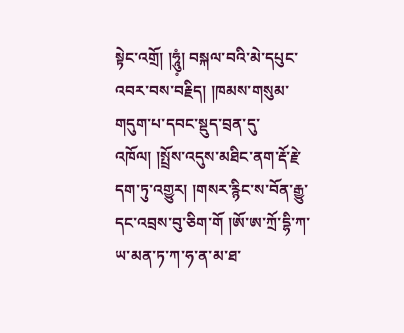སྟེང་འགྲོ། །ཧཱུཾ༷། བསྐལ་བའི་མེ་དཔུང་འབར་བས་བརྗིད། །ཁམས་གསུམ་གདུག་པ་དབང་སྡུད་བྲན་དུ་འཁོལ། །སྤྲོས་འདུས་མཐིང་ནག་རྡོ་རྗེ་དག་ཏུ་འགྱུར། །གསར་རྙིང་ས་བོན་རྒྱུ་དང་འབྲས་བུ་ཅིག་གོ །ཨོ་ཨ་ཀྲོ་དྷི་ཀ་ཡ་མན་ཏ་ཀ་ཧ་ན་མ་ཐ་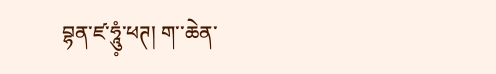བྷན་ཛ་ཧཱུཾ༷་ཕཊ། ག་་ཆེན་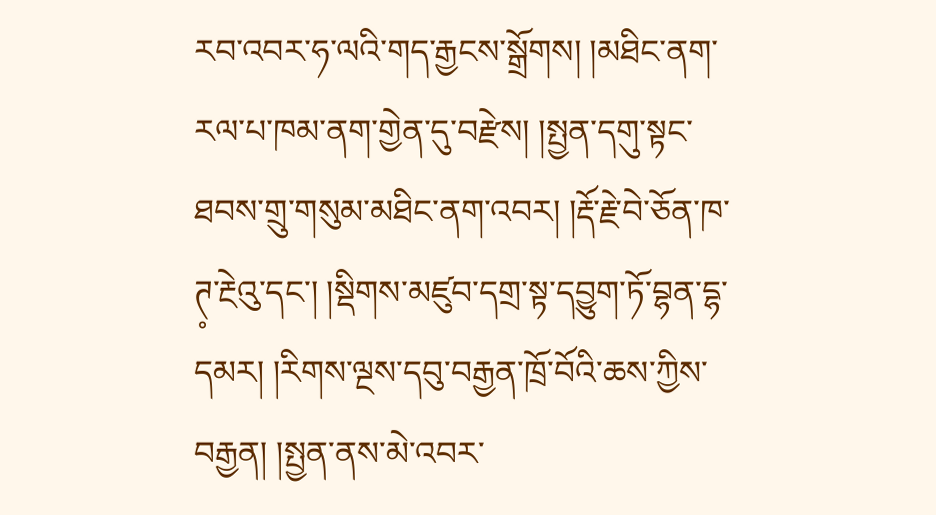རབ་འབར་ཧ་ལའི་གད་རྒྱངས་སྒྲོགས། །མཐིང་ནག་རལ་པ་ཁམ་ནག་གྱེན་དུ་བརྫེས། །སྤྱན་དགུ་སྟང་ཐབས་གྲུ་གསུམ་མཐིང་ནག་འབར། །རྡོ་རྗེ་བེ་ཅོན་ཁ་ཊ༷་རྔེའུ་དང་། །སྡིགས་མཛུབ་དགྲ་སྟ་དབྱུག་ཏོ་བྷན་དྷ་དམར། །རིགས་ལྔས་དབུ་བརྒྱན་ཁྲོ་བོའི་ཆས་ཀྱིས་བརྒྱན། །སྤྱན་ནས་མེ་འབར་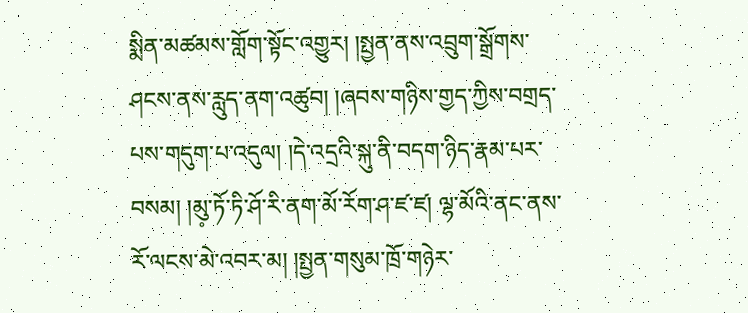སྨིན་མཚམས་གློག་སྟོང་འགྱུར། །སྤྱན་ནས་འབྲུག་སྒྲོགས་ཤངས་ནས་རླུད་ནག་འཚུབ། །ཞབས་གཉིས་གྱད་ཀྱིས་བགྲད་པས་གདུག་པ་འདུལ། །དེ་འདྲའི་སྐུ་ནི་བདག་ཉིད་རྣམ་པར་བསམ། །མུ༷་ཏོ་ཏི་ཤོ་རི་ནག་མོ་རོག་ཤ་ཛ་ཛ། ལྷ་མོའི་ནང་ནས་རོ་ལངས་མེ་འབར་མ། །སྤྱན་གསུམ་ཁྲོ་གཉེར་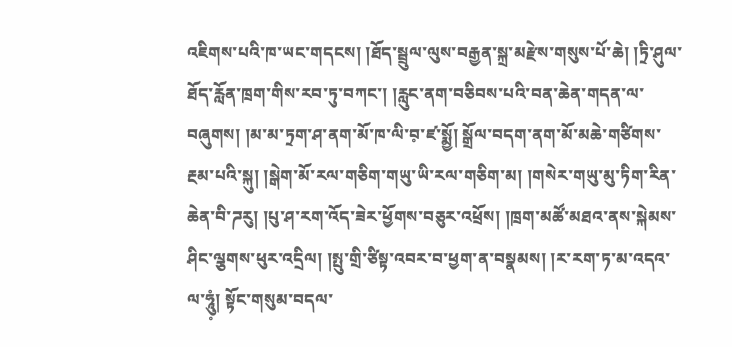འཇིགས་པའི་ཁ་ཡང་གདངས། །ཐོད་སྦྲུལ་ལུས་བརྒྱན་སྐྲ་མརྫེས་གསུས་པོ་ཆེ། །ཏྲི་ཤུལ་ཐོད་རློན་ཁྲག་གིས་རབ་ཏུ་བཀང་། །རླུང་ནག་བཅིབས་པའི་བན་ཆེན་གདན་ལ་བཞུགས། །མ་མ་ཏྲག་ཤ་ནག་མོ་ཁ་ལི་བ༷་ཛ་སྨྱོ། སྒྲོལ་བདག་ནག་མོ་མཆེ་གཙིགས་རྔམ་པའི་སྐུ། །སྒེག་མོ་རལ་གཅིག་གཡུ་ཡི་རལ་གཅིག་མ། །གསེར་གཡུ་མུ་ཏིག་རིན་ཆེན་བི་ཌརུ། །པུ་ཤ་རག་འོད་ཟེར་ཕྱོགས་བཅུར་འཕྲོས། །ཁྲག་མཚོ་མཐའ་ནས་སྐེམས་ཤིང་ལྕགས་ཕུར་འདྲིལ། །སྤུ་གྲི་ཙིསྟ་འབར་བ་ཕྱག་ན་བསྣམས། །ར་རག་ཏ་མ་འདའ་ལ་ཧཱུཾ༷། སྟོང་གསུམ་བདལ་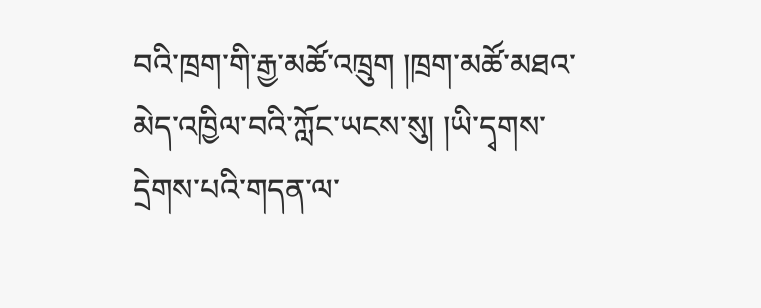བའི་ཁྲག་གི་རྒྱ་མཚོ་འཁྲུག །ཁྲག་མཚོ་མཐའ་མེད་འཁྱིལ་བའི་ཀློང་ཡངས་སུ། །ཡི་དྭགས་དྲེགས་པའི་གདན་ལ་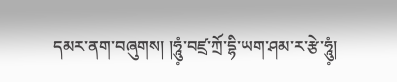དམར་ནག་བཞུགས། །ཧཱུཾ༷་བཛྲ་ཀྲོ་དྷི་ཡག་ཤམ་ར་རྩེ་ཧཱུཾ༷།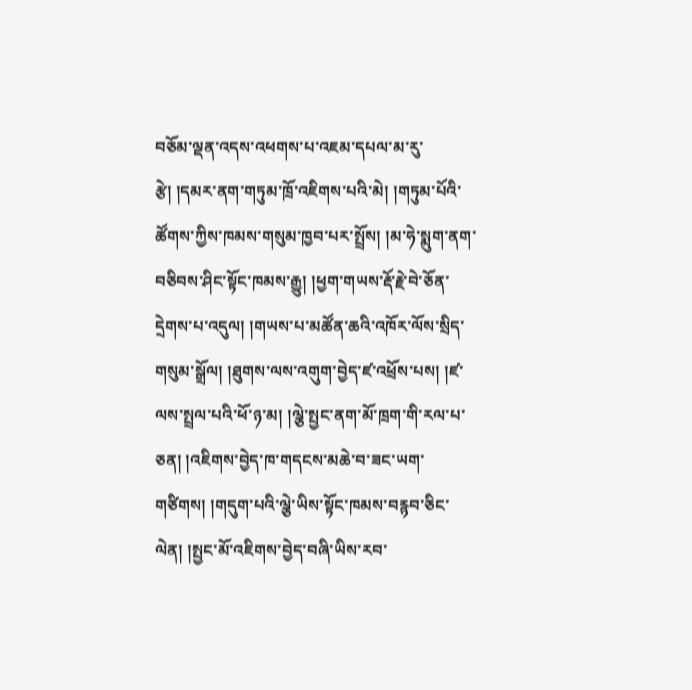བཅོམ་ལྡན་འདས་འཕགས་པ་འཇམ་དཔལ་མ་རུ་རྩེ། །དམར་ནག་གཏུམ་ཁྲོ་འཇིགས་པའི་མེ། །གཏུམ་པོའི་ཚོགས་ཀྱིས་ཁམས་གསུམ་ཁྱབ་པར་སྤྲོས། །མ་ཧེ་སྨུག་ནག་བཅིབས་ཤིང་སྟོང་ཁམས་རྒྱུ། །ཕྱག་གཡས་རྡོ་རྗེ་བེ་ཅོན་དྲེགས་པ་འདུལ། །གཡས་པ་མཚོན་ཆའི་འཁོར་ལོས་སྲིད་གསུམ་སྒྲོལ། །ཐུགས་ལས་འགུག་བྱེད་ཛ་འཕྲོས་པས། །ཛ་ལས་སྤྲལ་པའི་ཕོ་ཉ་མ། །ལྕེ་སྤྱང་ནག་མོ་ཁྲག་གི་རལ་པ་ཅན། །འཇིགས་བྱེད་ཁ་གདངས་མཆེ་བ་ཟང་ཡག་གཙིགས། །གདུག་པའི་ལྕེ་ཡིས་སྟོང་ཁམས་བརྙབ་ཅིང་ལེན། །སྤྱང་མོ་འཇིགས་བྱེད་བཞི་ཡིས་རབ་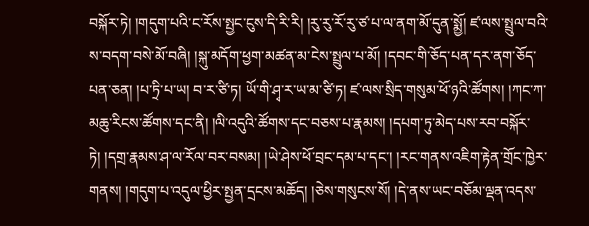བསྐོར་ཏེ། །གདུག་པའི་ང་རོས་སྤྱང་ངུས་དི་རི་རི། །རུ་རུ་རོ་རུ་ཙ་པ་ལ་ནག་མོ་དུན་སྨྱོ། ཛ་ལས་སྤྲུལ་བའི་ས་བདག་བསེ་མོ་བཞི། །སྐུ་མདོག་ཕྱག་མཚན་མ་ངེས་སྤྲུལ་པ་མོ། །དབང་གི་ཅོད་པན་དར་ནག་ཅོད་པན་ཅན། །པ་ཏྲི་པ་ཡ། བ་ར་ཙི་ཏ། ཡོ་གི་ཤྭ་ར་ཡ་མ་ཙི་ཏ། ཛ་ལས་སྲིད་གསུམ་ཕོ་ཉའི་ཚོགས། །ཀང་ཀ་མཆུ་རིངས་ཚོགས་དང་ནི། །ལི་འདུའི་ཚོགས་དང་བཅས་པ་རྣམས། །དཔག་ཏུ་མེད་པས་རབ་བསྐོར་ཏེ། །དགྲ་རྣམས་ཤ་ལ་རོལ་བར་བསམ། །ཡེ་ཤེས་ཕོ་བྲང་དམ་པ་དང་། །རང་གནས་འཇིག་རྟེན་གྲོང་ཁྱེར་གནས། །གདུག་པ་འདུལ་ཕྱིར་སྤྱན་དྲངས་མཆོད། །ཅེས་གསུངས་སོ། །དེ་ནས་ཡང་བཅོམ་ལྡན་འདས་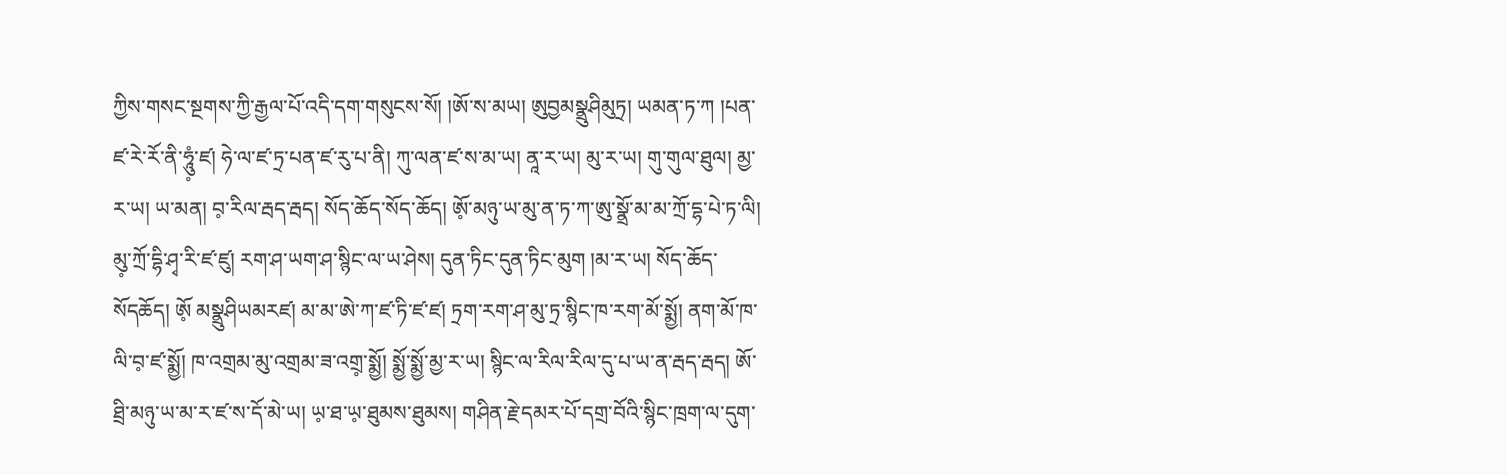ཀྱིས་གསང་སྔགས་ཀྱི་རྒྱལ་པོ་འདི་དག་གསུངས་སོ། །ཨོ་ས་མཡ། ཨུབྱམསྣྲུཤིམུཏྲ། ཡམན་ཏ་ཀ །པན་ཛ་རེ་རོ་ནི་ཧཱུཾ༷་ཛ། ཧེ་ལ་ཛ་ཏྲ་པན་ཛ་རུ་པ་ནི། ཀུ་ལན་ཛ་ས་མ་ཡ། ནཱ་ར་ཡ། མུ་ར་ཡ། གུ་གུལ་ཐུལ། མྱ་ར་ཡ། ཡ་མན། བ༷་རིལ་རྦད་རྦད། སོད་ཆོད་སོད་ཆོད། ཨོ༷་མཉུ་ཡ་མུ་ན་ཏ་ཀ་ཨུ་སྣྲོ་མ་མ་ཀྲོ་དྷ་པེ་ཏ་ལི། མུ༷་ཀྲོ་དྷི་ཤྭ་རི་ཛ་ཛུ། རག་ཤ་ཡག་ཤ་སྙིང་ལ་ཡ་ཤེས། དུན་ཏིང་དུན་ཏིང་མུག །མ་ར་ཡ། སོད་ཆོད་སོདཆོད། ཨོ༷ མསྣྲུཤིཡམརཛ། མ་མ་ཨེ་ཀ་ཛ་ཏི་ཛ་ཛ། ཏྲག་རག་ཤ་མུ་ཏྲ་སྙིང་ཁ་རག་མོ་སྨྱོ། ནག་མོ་ཁ་ལི་བ༷་ཛ་སྨྱོ། ཁ་འགྲམ་མུ་འགྲམ་ཟ་འགྲ༷་སྨྱོ། སྨྱོ་སྨྱོ་མྱ་ར་ཡ། སྙིང་ལ་རིལ་རིལ་དུ་པ་ཡ་ན་རྦད་རྦད། ཨོ་ཐྲི་མཉུ་ཡ་མ་ར་ཛ་ས་དོ་མེ་ཡ། ཡ༷་ཐ་ཡ༷་ཐུམས་ཐུམས། གཤིན་རྗེ་དམར་པོ་དགྲ་བོའི་སྙིང་ཁྲག་ལ་དུག་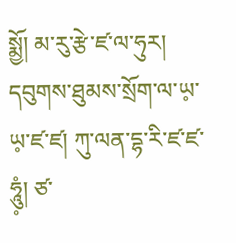སྨྱོ། མ་རུ་རྩེ་ཛ་ལ་ཧུར། དབུགས་ཐུམས་སྲོག་ལ་ཡ༷་ཡ༷་ཛ་ཛ། ཀུ་ལན་དྷ་རི་ཛ་ཛ་ཧཱུཾ༷། ཙ་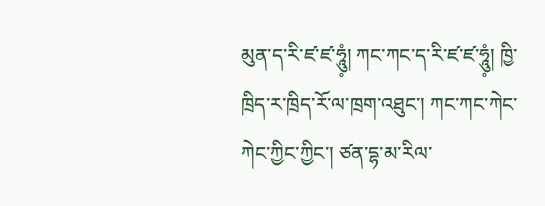མུན་ད་རི་ཛ་ཛ་ཧཱུཾ༷། ཀང་ཀང་ད་རི་ཛ་ཛ་ཧཱུཾ༷། ཁྱི་ཁྲིད་ར་ཁྲིད་རོ་ལ་ཁྲག་འཐུང་། ཀང་ཀང་ཀེང་ཀེང་ཀྱིང་ཀྱིང་། ཙན་དྷ་མ་རིལ་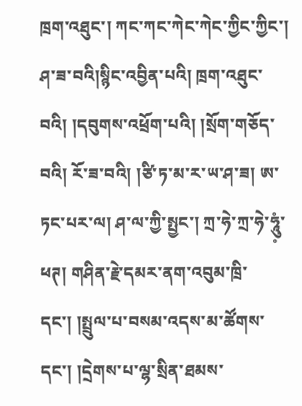ཁྲག་འཐུང་། ཀང་ཀང་ཀེང་ཀེང་ཀྱིང་ཀྱིང་། ཤ་ཟ་བའི།སྙིང་འབྱིན་པའི། ཁྲག་འཐུང་བའི། །དབུགས་འཕྲོག་པའི། །སྲོག་གཅོད་བའི། རོ་ཟ་བའི། །ཙི་ཏ་མ་ར་ཡ་ཤ་ཟ། ཨ་ཏང་པར་ལ། ཤ་ལ་ཀྱི་སྤྱང་། ཀྲ་ཧེ་ཀྲ་ཧེ་ཧཱུཾ༷་ཕཊ། གཤིན་རྗེ་དམར་ནག་འབུམ་ཁྲི་དང་། །སྤྲུལ་པ་བསམ་འདས་མ་ཚོགས་དང་། །དྲེགས་པ་ལྷ་སྲིན་ཐམས་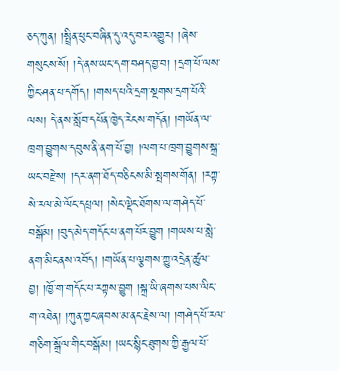ཅད་ཀུན། །སྤྲིན་ཕུང་བཞིན་དུ་འདུ་བར་འགྱུར། །ཞེས་གསུངས་སོ། །དེ་ནས་ཡང་དག་བཤད་བྱ་བ། །དྲག་པོ་ལས་ཀྱིང་ཤན་པ་དགོད། །གསད་པའི་དྲག་སྔགས་དྲག་པོའི་ལས། དེ་ནས་སློབ་དཔོན་ཁྱེད་རེངས་གདོན། །གཡོན་ལ་ཁྲག་བྱུགས་དབུས་ནི་ནག་པོ་བྱ། །ལག་པ་ཁྲག་བྱུགས་སྐྲ་ཡང་བརྫེས། །དར་ནག་ཐོད་བཅིངས་མི་སྤགས་གོན། །རཀྟ་སེ་རལ་མེ་ལོང་དཔྲལ། །སེང་ལྡེང་ཐོགས་ལ་གཤེད་པོ་བསྒོམ། །བུད་མེད་གདོང་པ་ནག་པོར་བྱུག །གཡས་པ་སླེ་ནག་མིང་ནས་འབོད། །གཡོན་པ་ལྕགས་ཀྱུ་འདྲེན་ཚུལ་བྱ། །ཁྱོ་ག་གདོང་པ་རཀྟས་བྱུག །སྐྲ་ཡི་ཞགས་པས་ལིང་ག་འཐེན། །ཀུན་ཀྱང་ཞབས་མ་ནང་རྗེས་ལ། །གཤེད་པོ་རལ་གཅིག་སྒྲོལ་གིང་བསྒོམ། །ཡང་སྙིང་ཐུགས་ཀྱི་རྒྱལ་པོ་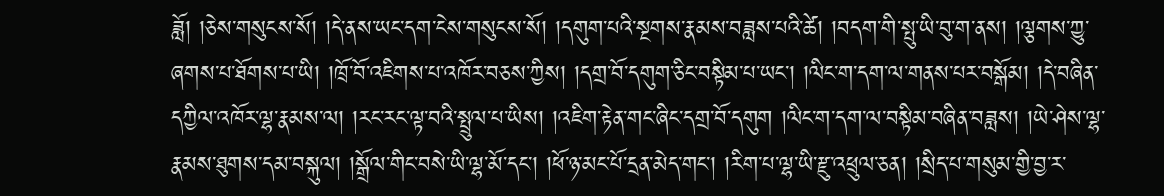ཟློ། །ཅེས་གསུངས་སོ། །དེ་ནས་ཡང་དག་ངེས་གསུངས་སོ། །དགུག་པའི་སྔགས་རྣམས་བཟླས་པའི་ཚེ། །བདག་གི་སྤུ་ཡི་བུ་ག་ནས། །ལྕགས་ཀྱུ་ཞགས་པ་ཐོགས་པ་ཡི། །ཁྲོ་བོ་འཇིགས་པ་འཁོར་བཅས་ཀྱིས། །དགྲ་བོ་དགུག་ཅིང་བསྟིམ་པ་ཡང་། །ལིང་ག་དག་ལ་གནས་པར་བསྒོམ། །དེ་བཞིན་དཀྱིལ་འཁོར་ལྷ་རྣམས་ལ། །རང་རང་ལྟ་བའི་སྤྲུལ་པ་ཡིས། །འཇིག་རྟེན་གང་ཞིང་དགྲ་བོ་དགུག །ལིང་ག་དག་ལ་བསྟིམ་བཞིན་བཟླས། །ཡེ་ཤེས་ལྷ་རྣམས་ཐུགས་དམ་བསྐུལ། །སྒྲོལ་གིང་བསེ་ཡི་ལྷ་མོ་དང་། །ཕོ་ཉ་མང་པོ་དྲན་མེད་གང་། །རིག་པ་ལྷ་ཡི་རྫུ་འཕྲུལ་ཅན། །སྲིད་པ་གསུམ་གྱི་བྱ་ར་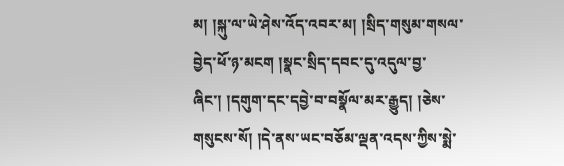མ། །སྐུ་ལ་ཡེ་ཤེས་འོད་འབར་མ། །སྲིད་གསུམ་གསལ་བྱེད་ཕོ་ཉ་མངག །སྣང་སྲིད་དབང་དུ་འདུལ་བྱ་ཞིང་། །དགུག་དང་དབྱེ་བ་བསྣོལ་མར་རྒྱུད། །ཅེས་གསུངས་སོ། །དེ་ནས་ཡང་བཅོམ་ལྡན་འདས་ཀྱིས་སྨེ་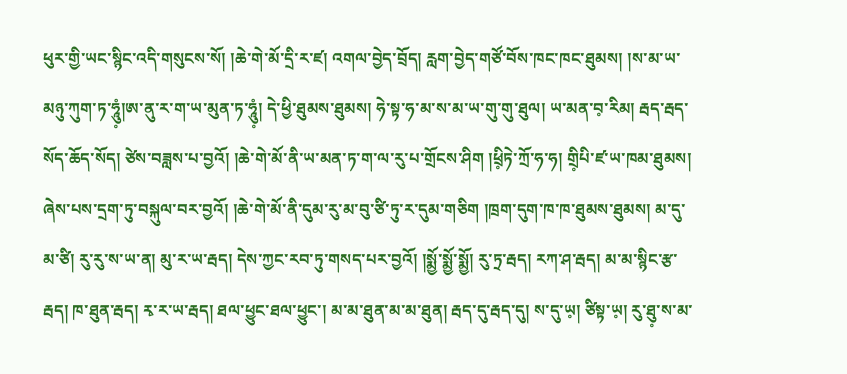ཕུར་གྱི་ཡང་སྙིང་འདི་གསུངས་སོ། །ཆེ་གེ་མོ་དྲི་ར་ཛ། འགལ་བྱེད་བྲོད། རླག་བྱེད་གཙོ་བོས་ཁང་ཁང་ཐུམས། །ས་མ་ཡ་མཉུ་ཀུག་ཏ་ཧཱུཾ༷།ཨ་ནུ་ར་ག་ཡ་མུན་ཏ་ཧཱུཾ༷། དེ་ཕྱི་ཐུམས་ཐུམས། ཧེ་སྟ་ཧ་མ་ས་མ་ཡ་གུ་གུ་ཐུལ། ཡ་མན་བ༷་རིམ། རྦད་རྦད་སོད་ཆོད་སོད། ཙེས་བཟླས་པ་བྱའོ། །ཆེ་གེ་མོ་ནི་ཡ་མན་ཏ་ག་ལ་རུ་པ་གྲོངས་ཤིག །ཕྲི༷ཏེ་ཀྲོ་ཧ་ཧ། གྲི༷པི་ཛ་ཡ་ཁམ་ཐུམས། ཞེས་པས་དྲག་ཏུ་བསྐུལ་བར་བྱའོ། །ཆེ་གེ་མོ་ནི་དུམ་རུ་མ་བུ་ཙི་ཏུ་ར་དུམ་གཅིག །ཁྲག་དུག་ཁ་ཁ་ཐུམས་ཐུམས། མ་དུ་མ་ཙི། རུ་རུ་ས་ཡ་ན། མུ་ར་ཡ་རྦད། དེས་ཀྱང་རབ་ཏུ་གསད་པར་བྱའོ། །སྨྱོ་སྨྱོ་སྨྱོ། རུ་ཏྲ་རྦད། རཀ་ཤ་རྦད། མ་མ་སྙིང་རྩ་རྦད། ཁ་ཐུན་རྦད། རྭ་ར་ཡ་རྦད། ཐལ་ཕྱུང་ཐལ་ཕྱུང་། མ་མ་ཐུན་མ་མ་ཐུན། རྦད་དུ་རྦད་དུ། ས་དུ་ཡ༷། ཙིསྟ་ཡ༷། རུ་ཐུ༷་ས་མ་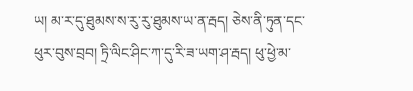ཡ། མ་ར་དུ་ཐུམས་ས་རུ་རུ་ཐུམས་ཡ་ན་རྦད། ཅེས་ནི་ཏུན་དང་ཕུར་བུས་བྲབ། ཏྲི་ལིང་ཤིང་ཀ་དུ་རི་ཟ་ཡག་ཤ་རྦད། ཕུ་ཕྱེ་མ་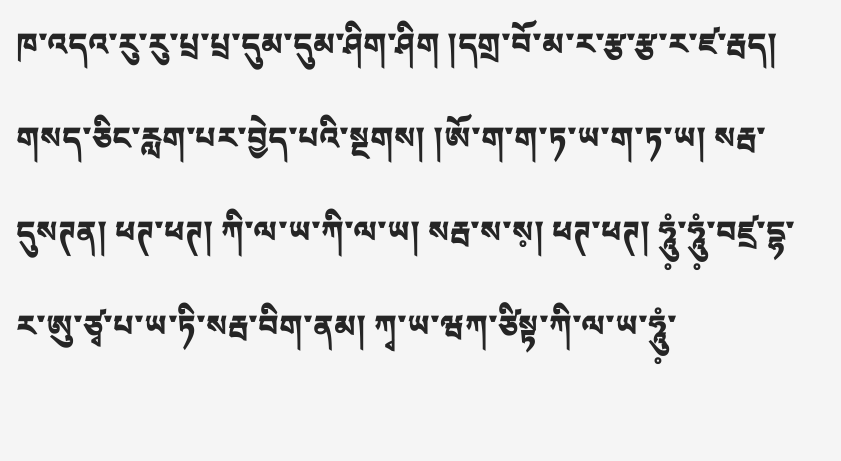ཁ་འདའ་རུ་རུ་པྲ་པྲ་དུམ་དུམ་ཤིག་ཤིག །དགྲ་བོ་མ་ར་རྩ་རྩ་ར་ཛ་རྦད། གསད་ཅིང་རླག་པར་བྱེད་པའི་སྔགས། །ཨོ་ག་ག་ཏ་ཡ་ག་ཏ་ཡ། སརྦ་དུསཊན། ཕཊ་ཕཊ། ཀི་ལ་ཡ་ཀི་ལ་ཡ། སརྦ་ས་ས༷། ཕཊ་ཕཊ། ཧཱུཾ༷་ཧཱུཾ༷་བཛྲ་དྷ་ར་ཨུ་ཙྭ་པ་ཡ་ཏི་སརྦ་བིག་ནམ། ཀྭ་ཡ་ཝཀ་ཙིསྟ་ཀི་ལ་ཡ་ཧཱུཾ༷་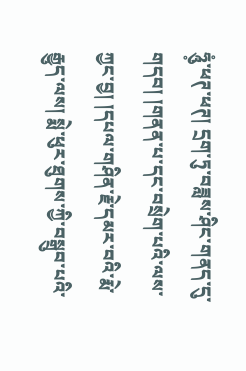ཧཱུཾ༷་ཕཊ་ཕཊ། དྲག་ཏུ་བཟླས་ཤིང་གནད་དུ་གདབ། །གནན་པ་དང་བསྲེག་པའི་ལས་ཀྱང་བྱ། །དཔལ་གཤིན་རྗེ་དམར་བའི་རྨེ་རྒྱུད་ལས། སྨེ་ཕུར་ཐུགས་ཀྱི་བསྒྲུབ་པའི་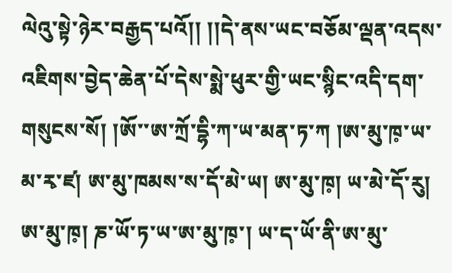ལེའུ་སྟེ་ཉེར་བརྒྱད་པའོ།། །།དེ་ནས་ཡང་བཅོམ་ལྡན་འདས་འཇིགས་བྱེད་ཆེན་པོ་དེས་སྨེ་ཕུར་གྱི་ཡང་སྙིང་འདི་དག་གསུངས་སོ། །ཨོ་་ཨ་ཀྲོ་དྷི་ཀ་ཡ་མན་ཏ་ཀ །ཨ་མུ་ཁ༷་ཡ་མ་རྭ་ཛ། ཨ་མུ་ཁམས་ས་དོ་མེ་ཡ། ཨ་མུ་ཁ༷། ཡ་མེ་དོ་རུ། ཨ་མུ་ཁ༷། ཎ་ཡོ་ཏ་ཡ་ཨ་མུ་ཁ༷་། ཡ་ད་ཡོ་ནི་ཨ་མུ་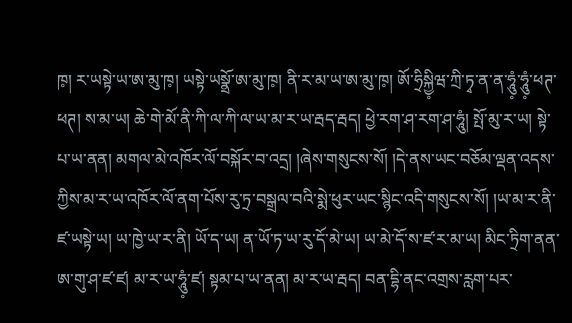ཁ༷། ར་ཡསྟེ་ཡ་ཨ་མུ་ཁ༷། ཡསྟེ་ཡསྣྲོ་ཨ་མུ་ཁ༷། ནི་ར་མ་ཡ་ཨ་མུ་ཁ༷། ཨོ་ཧྲིསྐྱི༷ཝ་ཀྲི་ཏྭ་ན་ན་ཧཱུཾ༷་ཧཱུཾ༷་ཕཊ་ཕཊ། ས་མ་ཡ། ཆེ་གེ་མོ་ནི་ཀི་ལ་ཀི་ལ་ཡ་མ་ར་ཡ་རྦད་རྦད། ཕྱེ་རག་ཤ་རག་ཤ་ཧཱུཾ། སྤོ་མུ་ར་ཡ། སྟེ་པ་ཡ་ནན། མགལ་མེ་འཁོར་ལོ་བསྐོར་བ་འདྲ། །ཞེས་གསུངས་སོ། །དེ་ནས་ཡང་བཅོམ་ལྡན་འདས་ཀྱིས་མ་ར་ཡ་འཁོར་ལོ་ནག་པོས་རུ་ཏྲ་བསྒྲལ་བའི་སྨེ་ཕུར་ཡང་སྙིང་འདི་གསུངས་སོ། །ཡ་མ་ར་ནི་ཛ་ཡསྟེ་ཡ། ཡ་ཁྱེ་ཡ་ར་ནི། ཡོ་ད་ཡ། ན་ཡོ་ཏ་ཡ་རུ་དོ་མེ་ཡ། ཡ་མེ་དོ་ས་ཛ་ར་མ་ཡ། མིང་ཏྲིག་ནན་ཨ་གུ་ཤ་ཛ་ཛ། མ་ར་ཡ་ཧཱུཾ༷་ཛ། སྟམ་པ་ཡ་ནན། མ་ར་ཡ་རྦད། བན་དྷི་ནང་འགྲས་རླག་པར་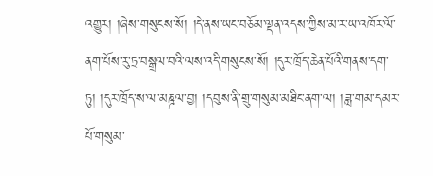འགྱུར། །ཞེས་གསུངས་སོ། །དེ་ནས་ཡང་བཅོམ་ལྡན་འདས་ཀྱིས་མ་ར་ཡ་འཁོར་ལོ་ནག་པོས་རུ་ཏྲ་བསྒྲལ་བའི་ལས་འདི་གསུངས་སོ། །དུར་ཁྲོད་ཆེན་པོའི་གནས་དག་ཏུ། །དུར་ཁྲོད་ས་ལ་མཎྜལ་བྱ། །དབུས་ནི་གྲུ་གསུམ་མཐིང་ནག་ལ། །ཟླ་གམ་དམར་པོ་གསུམ་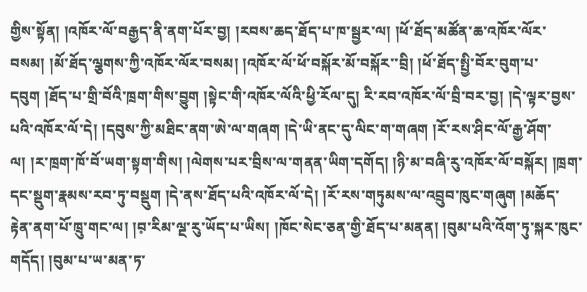གྱིས་སྟོན། །འཁོར་ལོ་བརྒྱད་ནི་ནག་པོར་བྱ། །རབས་ཆད་ཐོད་པ་ཁ་སྦྱར་ལ། །ཕོ་ཐོད་མཚོན་ཆ་འཁོར་ལོར་བསམ། །མོ་ཐོད་ལྕགས་ཀྱི་འཁོར་ལོར་བསམ། །འཁོར་ལོ་ཕོ་བསྐོར་མོ་བསྐོར་་བྲི། །ཕོ་ཐོད་སྤྱི་བོར་བུག་པ་དབུག །ཐོད་པ་གྲི་བོའི་ཁྲག་གིས་བྱུག །སྟེང་གི་འཁོར་ལོའི་ཕྱི་རོལ་དུ། རི་རབ་འཁོར་ལོ་བྲི་བར་བྱ། །དེ་ལྟར་བྱས་པའི་འཁོར་ལོ་དེ། །དབུས་ཀྱི་མཐིང་ནག་ཨེ་ལ་གཞག །དེ་ཡི་ནང་དུ་ལིང་ག་གཞག །རོ་རས་ཤིང་ལོ་རྒྱ་ཤོག་ལ། །ར་ཁྲག་ཁོ་བོ་ཡག་སྟག་གིས། །ལེགས་པར་བྲིས་ལ་གནན་ཡིག་དགོད། །ཉི་མ་བཞི་རུ་འཁོར་ལོ་བསྐོར། །ཁྲག་དང་སྡུག་རྣམས་རབ་ཏུ་བསྡུག །དེ་ནས་ཐོད་པའི་འཁོར་ལོ་དེ། །རོ་རས་གཏུམས་ལ་འབྲུབ་ཁུང་གཞུག །མཆོད་རྟེན་ནག་པོ་ཁྲུ་གང་ལ། །བ༷་རིམ་ལྔ་རུ་ཡོད་པ་ཡིས། །ཁོང་སེང་ཅན་གྱི་ཐོད་པ་མནན། །བུམ་པའི་འོག་ཏུ་སྐར་ཁུང་གདོད། །བུམ་པ་ཡ་མན་ཏ་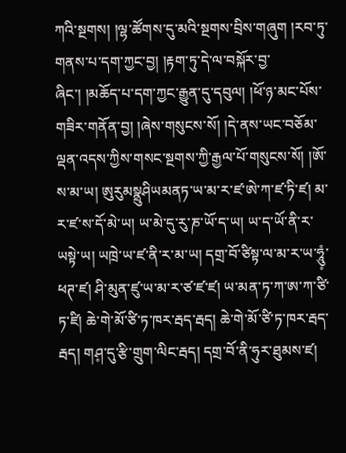ཀའི་སྔགས། །ལྷ་ཚོགས་དུ་མའི་སྔགས་བྲིས་གཞུག །རབ་ཏུ་གནས་པ་དག་ཀྱང་བྱ། །རྟག་ཏུ་དེ་ལ་བསྐོར་བྱ་ཞིང་། །མཆོད་པ་དག་ཀྱང་རྒྱུན་དུ་དབུལ། །ཕོ་ཉ་མང་པོས་གཟིར་གནོན་བྱ། །ཞེས་གསུངས་སོ། །དེ་ནས་ཡང་བཅོམ་ལྡན་འདས་ཀྱིས་གསང་སྔགས་ཀྱི་རྒྱལ་པོ་གསུངས་སོ། །ཨོ་ས་མ་ཡ། ཨུརུམསྣྲུཤིཡམནཏ་ཡ་མ་ར་ཛ་ཨེ་ཀ་ཛ་ཏི་ཛ། མ་ར་ཛ་ས་དོ་མེ་ཡ། ཡ་མེ་དུ་རུ་ཎ་ཡོ་ད་ཡ། ཡ་ད་ཡོ་ནི་ར་ཡསྟེ་ཡ། ཡཁྲེ་ཡ་ཛ་ནི་ར་མ་ཡ། དགྲ་བོ་ཙིསྟ་ལ་མ་ར་ཡ་ཧཱུཾ༷་ཕཊ་ཛ། ཤི་མུན་ཛུ་ཡ་མ་ར་ཙ་ཛ་ཛ། ཡ་མན་ཏ་ཀ་ཨ་ཀ་ཙི་ཏ་ཛི། ཆེ་གེ་མོ་ཙི་ཏ་ཁར་རྦད་རྦད། ཆེ་གེ་མོ་ཙི་ཏ་ཁར་རྦད་རྦད། གཤ༷་དུ་རྩི་གྲུག་ལིང་རྦད། དགྲ་བོ་ནི་ཧུར་ཐུམས་ཛ།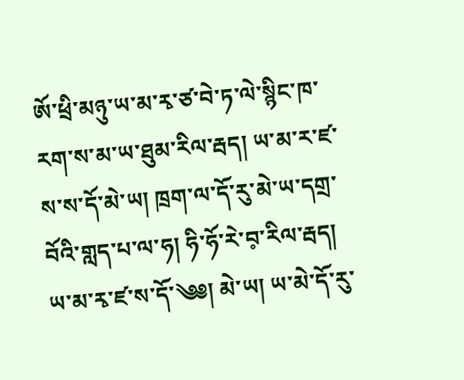ཨོ་ཕྲི་མཉུ་ཡ་མ་རྭ་ཙ་བེ་ཏ་ལེ་སྙིང་ཁ་རག་ས་མ་ཡ་ཐུམ་རིལ་རྦད། ཡ་མ་ར་ཛ་ས་ས་དོ་མེ་ཡ། ཁྲག་ལ་དོ་རུ་མེ་ཡ་དགྲ་བོའི་གླད་པ་ལ་ཧ། ཧི་ཧོ་རེ་བ༷་རིལ་རྦད། ཡ་མ་རྭ་ཛ་ས་དོ་༄༅། མེ་ཡ། ཡ་མེ་དོ་རུ་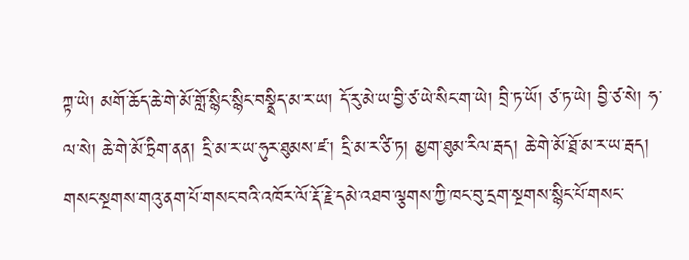ཀྟ་ཡེ། མགོ་ཆོད་ཆེ་གེ་མོ་གློ་སྙིང་སྙིང་བསྣྲིད་མ་ར་ཡ། དོ་རུ་མེ་ཡ་བྱི་ཙ་ཡེ་སིང་ག་ཡེ། བྲི་ཏ་ཡོ། ཙ་ཏ་ཡེ། བྱི་ཙ་སེ། ཧ་ལ་སེ། ཆེ་གེ་མོ་ཏྲིག་ནན། དྲི་མ་ར་ཡ་ཧུར་ཐུམས་ཛ་། དྲི་མ་ར་ཙི་ཏ། མྱག་ཐུམ་རིལ་རྦད། ཆེ་གེ་མོ་ཐྲོ་མ་ར་ཡ་རྦད། གསང་སྔགས་གའུ་ནག་པོ་གསང་བའི་འཁོར་ལོ་རྡོ་རྗེ་དམེ་འཐབ་ལྕགས་ཀྱི་ཁང་བུ་དྲག་སྔགས་སྙིང་པོ་གསང་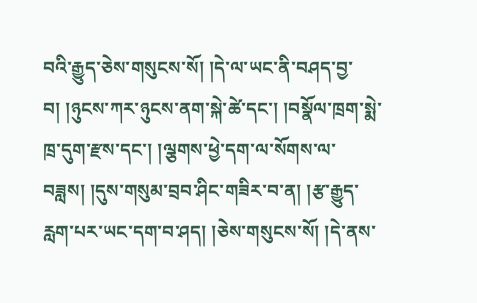བའི་རྒྱུད་ཅེས་གསུངས་སོ། །དེ་ལ་ཡང་ནི་བཤད་བྱ་བ། །ཉུངས་ཀར་ཉུངས་ནག་སྐེ་ཚེ་དང་། །བསྣོལ་ཁྲག་སྨེ་ཁྲ་དུག་རྫས་དང་། །ལྕགས་ཕྱེ་དག་ལ་སོགས་ལ་བཟླས། །དུས་གསུམ་བྲབ་ཤིང་གཟིར་བ་ན། །རྩ་རྒྱུད་རླག་པར་ཡང་དག་བ་ཤད། །ཅེས་གསུངས་སོ། །དེ་ནས་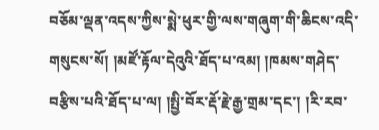བཅོམ་ལྡན་འདས་ཀྱིས་སྨེ་ཕུར་གྱི་ལས་གཞུག་གི་ཆིངས་འདི་གསུངས་སོ། །མཛོ་རྟོལ་དེའུའི་ཐོད་པ་འམ། །ཁམས་གཤེད་བརྩིས་པའི་ཐོད་པ་ལ། །སྤྱི་བོར་རྡོ་རྗེ་རྒྱ་གྲམ་དང་། །རི་རབ་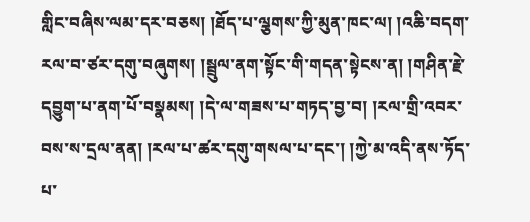གླིང་བཞིས་ལམ་དར་བཅས། །ཐོད་པ་ལྕགས་ཀྱི་མུན་ཁང་ལ། །འཆི་བདག་རལ་བ་ཙར་དགུ་བཞུགས། །སྦྲུལ་ནག་སྟོང་གི་གདན་སྟེངས་ན། །གཤིན་རྗེ་དབྱུག་པ་ནག་པོ་བསྣམས། །དེ་ལ་གཟས་པ་གཏད་བྱ་བ། །རལ་གྲི་འབར་བས་ས་དྲལ་ནན། །རལ་པ་ཚར་དགུ་གསལ་པ་དང་། །ཀྱེ་མ་འདི་ནས་ཏོད་པ་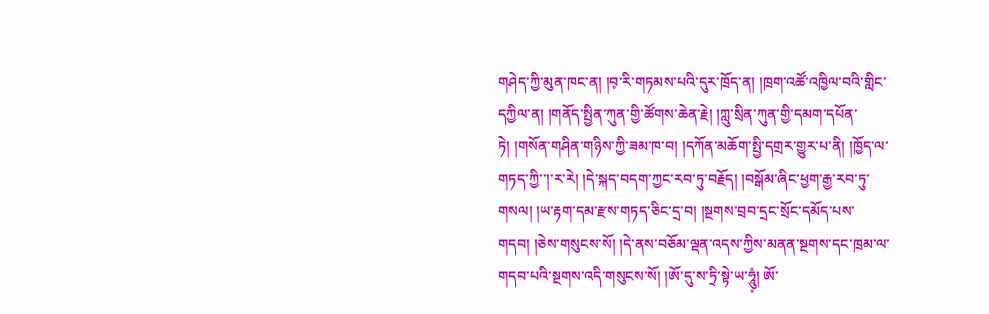གཤེད་ཀྱི་མུན་ཁང་ན། །བ༷་རི་གཏམས་པའི་དུར་ཁྲོད་ན། །ཁྲག་འཚོ་འཁྱིལ་བའི་གླིང་དཀྱིལ་ན། །གནོད་སྤྱིན་ཀུན་གྱི་ཚོགས་ཆེན་རྗེ། །ཀླུ་སྲིན་ཀུན་གྱི་དམག་དཔོན་ཏེ། །གསོན་གཤིན་གཉིས་ཀྱི་ཟམ་ཁ་བ། །དཀོན་མཆོག་སྤྱི་དགྲར་གྱུར་པ་ནི། །ཁྱོད་ལ་གཏད་ཀྱི་་།་ར་རེ། །དེ་སྐད་བདག་ཀྱང་རབ་ཏུ་བརྗོད། །བསྒོམ་ཞིང་ཕྱག་རྒྱ་རབ་ཏུ་གསལ། །ཡ་རྟག་དམ་རྫས་གཏད་ཅིང་དྲ་བ། །སྔགས་བྲབ་དྲང་སྲོང་དམོད་པས་གདབ། །ཅེས་གསུངས་སོ། །དེ་ནས་བཅོམ་ལྡན་འདས་ཀྱིས་མནན་སྔགས་དང་ཁྲམ་ལ་གདབ་པའི་སྔགས་འདི་གསུངས་སོ། །ཨོ་དུ་ས་ཏྲི་སྟེ་ཡ་ཧཱུཾ༷། ཨོ་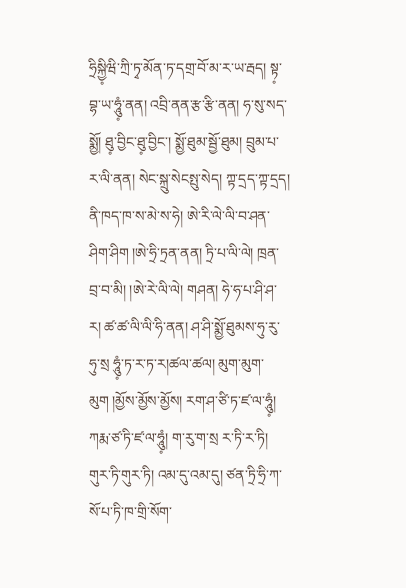ཧྲིསྐྱི༷ཝི་ཀྲི་ཏྭ་མོན་ཏ་དགྲ་བོ་མ་ར་ཡ་རྦད། སྟ༷་བྷ་ཡ་ཧཱུཾ༷་ནན། འབྲི་ནན་རྩ་རྩི་ནན། ཧ་སུ་སད་སྨྱོ། ཐུ༷་བྱིང་ཐུ༷་བྱིང་། སྨྱོ་ཐུམ་སྦྱོ་ཐུམ། བྲུམ་པ་ར་ལི་ནན། སེང་སྐྲུ་སེངསྤུ་སེད། ཀྟ་དྲད་ཀྟ་དྲད། ནི་ཁད་ཁ་ས་མེ་ས་ཧེ། ཨེ་རི་ལེ་ལི་བ་ཤན་ཤིག་ཤིག །ཨེ་ཧྲི་ཏྲན་ནན། ཏྲི་པ་ལི་ལེ། ཁྲན་བྲ་བ་མི། །ཨེ་རེ་ལི་ལེ། གཤན། ཧེ་ཧ་པ་ཤི་ཤ་ར། ཚ་ཚ་ལི་ལི་ཧི་ནན། ཤ་ཤི་སྨྱོ་ཐུམས་ཧུ་རུ་ཧུ་སྲ ཧཱུཾ༷་ཏ་ར་ཏ་ར།ཚལ་ཚལ། མུག་མུག་མུག །མྱོས་མྱོས་མྱོས། རག་ཤ་ཙི་ཏ་ཛ་ལ་ཧཱུཾ༷། ཀརྨ་ཙ་ཏི་ཛ་ལ་ཧཱུཾ༷། ག་རུ་ག་སྲ ར་ཏི་ར་ཏི། གུར་ཏི་གུར་ཏི། འམ་དུ་འམ་དུ། ཙན་ཏྲི་ཧྲི་ཀ་སོ་པ་ཏི་ཁ་གྲི་སོག་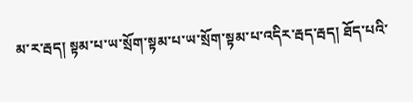མ་ར་རྦད། སྟམ་པ་ཡ་སྲོག་སྟམ་པ་ཡ་སྲོག་སྟམ་པ་འདིར་རྦད་རྦད། ཐོད་པའི་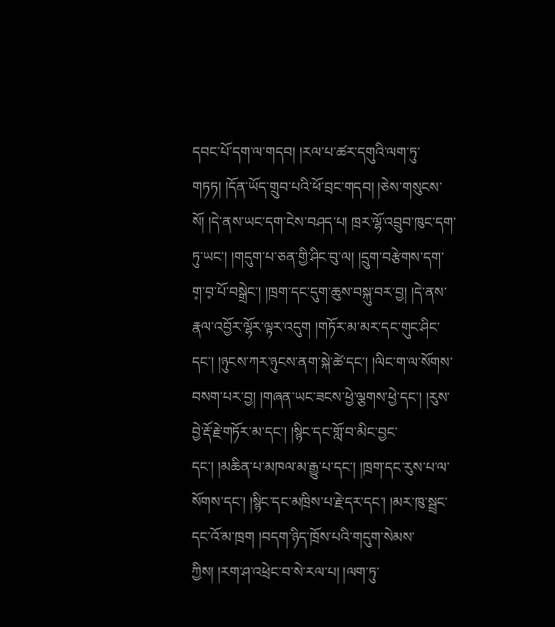དབང་པོ་དག་ལ་གདབ། །རལ་པ་ཚར་དགུའི་ལག་ཏུ་གཏཏ། །དོན་ཡོད་གྲུབ་པའི་ཕོ་བྲང་གདབ། །ཅེས་གསུངས་སོ། །དེ་ནས་ཡང་དག་ངེས་བཤད་པ། ཁྲར་ལྷོ་འབྲུབ་ཁུང་དག་ཏུ་ཡང་། །གདུག་པ་ཅན་གྱི་ཤིང་བུ་ལ། །དྲུག་བརྩེགས་དག་ག༷་བ༷་པོ་བསྒྲེང་། །ཁྲག་དང་དུག་ཆུས་བསྐུ་བར་བྱ། །དེ་ནས་རྣལ་འབྱོར་ལྷོར་ལྟར་འདུག །གཏོར་མ་མར་དང་གུང་ཤིང་དང་། །ཉུངས་ཀར་ཉུངས་ནག་སྐེ་ཚེ་དང་། །ལིང་ག་ལ་སོགས་བསག་པར་བྱ། །གཞན་ཡང་ཟངས་ཕྱེ་ལྕགས་ཕྱེ་དང་། །རུས་བྱེ་རྡོ་རྗེ་གཏོར་མ་དང་། །སྙིང་དང་གློ་བ་མིང་བྱང་དང་། །མཆིན་པ་མཁལ་མ་རྒྱུ་པ་དང་། །ཁྲག་དང་རུས་པ་ལ་སོགས་དང་། །སྙིང་དང་མཁྲིས་པ་རྗེ་དར་དང་། །མར་ཁུ་སྦྲང་དང་འོ་མ་ཁྲག །བདག་ཉིད་ཁྲོས་པའི་གདུག་སེམས་ཀྱིས། །རག་ཤ་འཕྲེང་བ་སེ་རལ་པ། །ལག་ཏུ་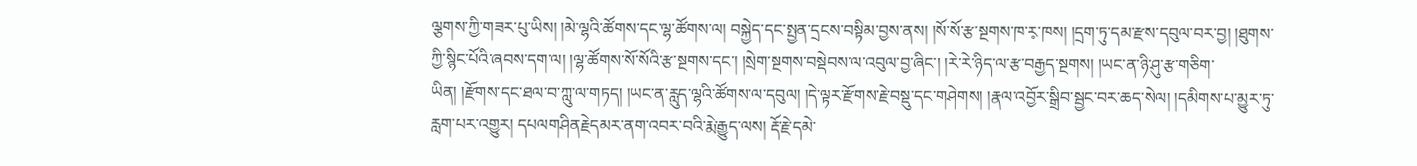ལྕགས་ཀྱི་གཟར་པུ་ཡིས། །མེ་ལྷའི་ཚོགས་དང་ལྷ་ཚོགས་ལ། བསྐྱེད་དང་སྤྱན་དྲངས་བསྟིམ་བྱས་ནས། །སོ་སོ་རྩ་སྔགས་ཁ་ར༷་ཁས། །དྲག་ཏུ་དམ་རྫས་དབུལ་བར་བྱ། །ཐུགས་ཀྱི་སྙིང་པོའི་ཞབས་དག་ལ། །ལྷ་ཚོགས་སོ་སོའི་རྩ་སྔགས་དང་། །སྲེག་སྔགས་བསྡེབས་ལ་འབུལ་བྱ་ཞིང་། །རེ་རེ་ཉིད་ལ་རྩ་བརྒྱད་སྔགས། །ཡང་ན་ཉི་ཤུ་རྩ་གཅིག་ཡིན། །རྫོགས་དང་ཐལ་བ་ཀླུ་ལ་གཏད། །ཡང་ན་རླུད་ལྷའི་ཚོགས་ལ་དབུལ། །དེ་ལྟར་རྫོགས་རྗེ་བསྡུ་དང་གཤེགས། །རྣལ་འབྱོར་སྒྲིབ་སྦྱང་བར་ཆད་སེལ། །དམིགས་པ་མྱུར་ཏུ་རླག་པར་འགྱུར། དཔལགཤིནརྗེདམར་ནག་འབར་བའི་རྨེ་རྒྱུད་ལས། རྡོ་རྗེ་དམེ་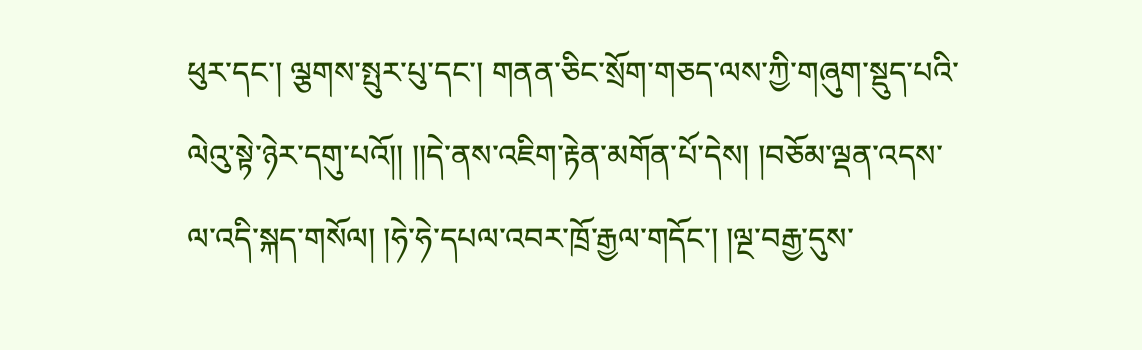ཕུར་དང་། ལྕགས་སྤུར་པུ་དང་། གནན་ཅིང་སྲོག་གཅད་ལས་ཀྱི་གཞུག་སྡུད་པའི་ལེའུ་སྟེ་ཉེར་དགུ་པའོ།། །།དེ་ནས་འཇིག་རྟེན་མགོན་པོ་དེས། །བཅོམ་ལྡན་འདས་ལ་འདི་སྐད་གསོལ། །ཧེ་ཧེ་དཔལ་འབར་ཁྲོ་རྒྱལ་གདོང་། །ལྔ་བརྒྱ་དུས་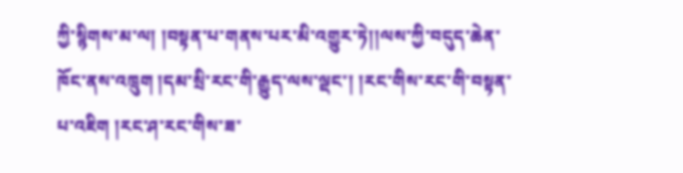ཀྱི་སྙིགས་མ་ལ། །བསྟན་པ་གནས་པར་མི་འགྱུར་ཏེ།།ལས་ཀྱི་བདུད་ཆེན་ཁོང་ནས་འཁྲུག །དམ་སྲི་རང་གི་རྒྱུད་ལས་ལྡང་། །རང་གིས་རང་གི་བསྟན་པ་འཇིག །རང་ཤ་རང་གིས་ཟ་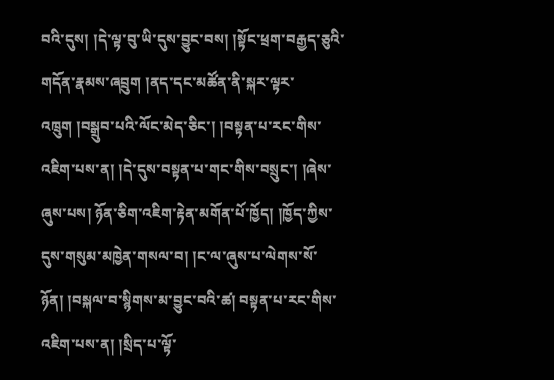བའི་དུས། །དེ་ལྟ་བུ་ཡི་དུས་བྱུང་བས། །སྟོང་ཕྲག་བརྒྱད་ཅུའི་གདོན་རྣམས་ཞབྲུག །ནད་དང་མཚོན་ནི་སྐར་ལྟར་འཁྲུག །བསྒྲུབ་པའི་ལོང་མེད་ཅིང་། །བསྟན་པ་རང་གིས་འཇིག་པས་ན། །དེ་དུས་བསྟན་པ་གང་གིས་བསྲུང་། །ཞེས་ཞུས་པས། ཉོན་ཅིག་འཇིག་རྟེན་མགོན་པོ་ཁྱོད། །ཁྱོད་ཀྱིས་དུས་གསུམ་མཁྱེན་གསལ་བ། །ང་ལ་ཞུས་པ་ལེགས་སོ་ཉོན། །བསྐལ་བ་སྙིགས་མ་བྱུང་བའི་ཚ། བསྟན་པ་རང་གིས་འཇིག་པས་ན། །སྲིད་པ་ལྟོ་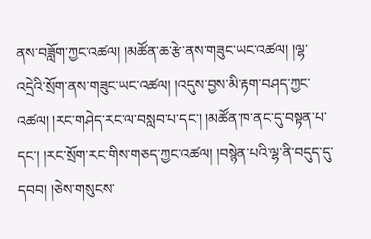ནས་བཟློག་ཀྱང་འཚལ། །མཚོན་ཆ་རྩེ་ནས་གཟུང་ཡང་འཚལ། །ལྷ་འདྲེའི་སྲོག་ནས་གཟུང་ཡང་འཚལ། །འདུས་བྱས་མི་རྟག་བཤད་ཀྱང་འཚལ། །རང་གཤེད་རང་ལ་བསླབ་པ་དང་། །མཚོན་ཁ་ནང་དུ་བསྟན་པ་དང་། །རང་སྲོག་རང་གིས་གཅད་ཀྱང་འཚལ། །བསྙེན་པའི་ལྷ་ནི་བདུད་དུ་དབབ། །ཅེས་གསུངས་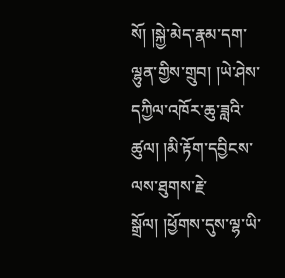སོ། །སྐྱེ་མེད་རྣམ་དག་ལྷུན་གྱིས་གྲུབ། །ཡེ་ཤེས་དཀྱིལ་འཁོར་ཆུ་ཟླའི་ཚུལ། །མི་རྟོག་དབྱིངས་ལས་ཐུགས་རྗེ་སྒྲོལ། །ཕྱོགས་དུས་ལྷ་ཡི་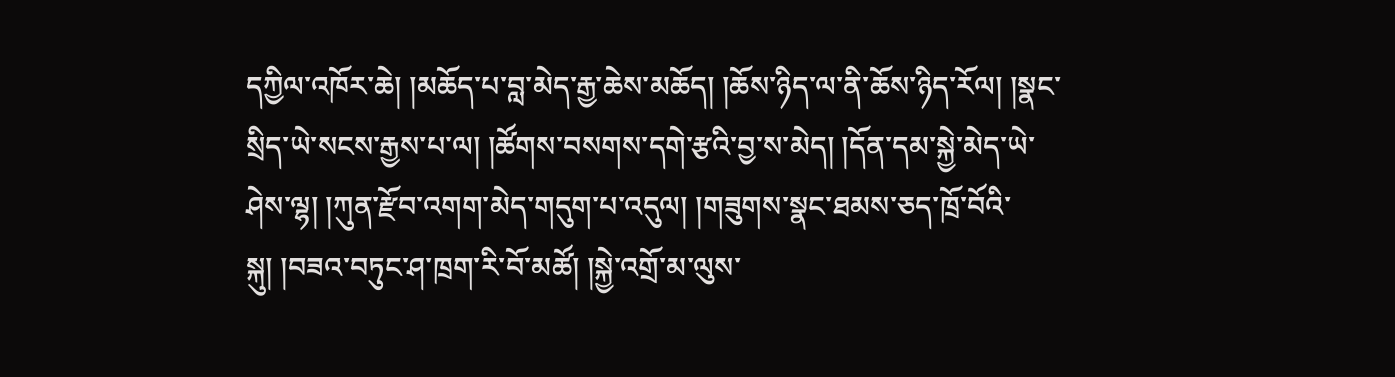དཀྱིལ་འཁོར་ཆེ། །མཆོད་པ་བླ་མེད་རྒྱ་ཆེས་མཆོད། །ཆོས་ཉིད་ལ་ནི་ཆོས་ཉིད་རོལ། །སྣང་སྲིད་ཡེ་སངས་རྒྱས་པ་ལ། །ཚོགས་བསགས་དགེ་རྩའི་བྱ་ས་མེད། །དོན་དམ་སྐྱེ་མེད་ཡེ་ཤེས་ལྷ། །ཀུན་རྫོབ་འགག་མེད་གདུག་པ་འདུལ། །གཟུགས་སྣང་ཐམས་ཅད་ཁྲོ་བོའི་སྐུ། །བཟའ་བཏུང་ཤ་ཁྲག་རི་བོ་མཚོ། །སྐྱེ་འགྲོ་མ་ལུས་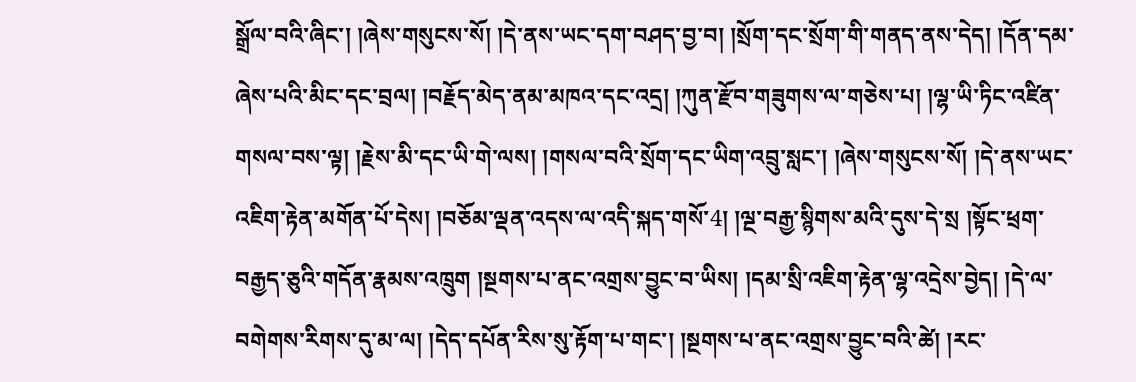སྒྲོལ་བའི་ཞིང་། །ཞེས་གསུངས་སོ། །དེ་ནས་ཡང་དག་བཤད་བྱ་བ། །སྲོག་དང་སྲོག་གི་གནད་ནས་དེད། །དོན་དམ་ཞེས་པའི་མིང་དང་བྲལ། །བརྗོད་མེད་ནམ་མཁའ་དང་འདྲ། །ཀུན་རྫོབ་གཟུགས་ལ་གཅེས་པ། །ལྷ་ཡི་ཏིང་འཛིན་གསལ་བས་ལྟ། །རྗེས་མི་དང་ཡི་གེ་ལས། །གསལ་བའི་སྲོག་དང་ཡིག་འབྲུ་སླང་། །ཞེས་གསུངས་སོ། །དེ་ནས་ཡང་འཇིག་རྟེན་མགོན་པོ་དེས། །བཅོམ་ལྡན་འདས་ལ་འདི་སྐད་གསོ་4། །ལྔ་བརྒྱ་སྙིགས་མའི་དུས་དེ་སྲ །སྟོང་ཕྲག་བརྒྱད་ཅུའི་གདོན་རྣམས་འཁྲུག །སྔགས་པ་ནང་འགྲས་བྱུང་བ་ཡིས། །དམ་སྲི་འཇིག་རྟེན་ལྷ་འདྲེས་བྱེད། །དེ་ལ་བགེགས་རིགས་དུ་མ་ལ། །དེད་དཔོན་རིས་སུ་རྟོག་པ་གང་། །སྔགས་པ་ནང་འགྲས་བྱུང་བའི་ཚེ། །རང་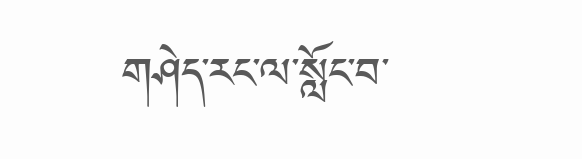གཤེད་རང་ལ་སློང་བ་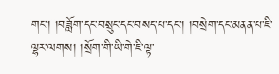གང་། །བཟློག་དང་བསྲུང་དང་བསད་པ་དང་། །བསྲེག་དང་མནན་པ་ཇི་ལྷར་ལགས། །སྲོག་གི་ཡི་གེ་ཇི་ལྟ་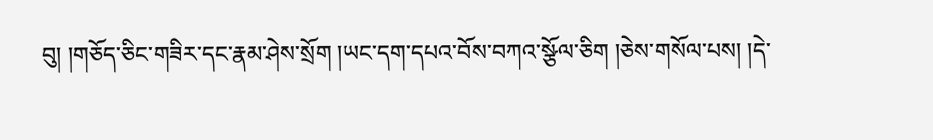བུ། །གཅོད་ཅིང་གཟིར་དང་རྣམ་ཤེས་སྲོག །ཡང་དག་དཔའ་བོས་བཀའ་སྩོལ་ཅིག །ཅེས་གསོལ་པས། །དེ་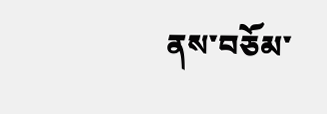ནས་བཅོམ་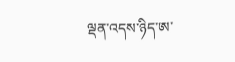ལྡན་འདས་ཉིད་ཨ་